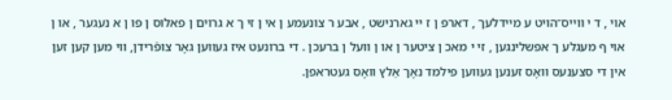אוי , ד י װײס־הויט ע מײדלעך , דארפ ן ז ײ גארנישט , אבע ר צונעמע ן אי ן זי ך א גרוים ן פאלוס ן פו ן א נעגער , או ן אוי ף מעגלע ך אפשלינגען , זי י מאכ ן ציטער ן או ן װעל ן ברעכן . די ברונעט איז געווען גאָר צופֿרידן, ווי מען קען זען אין די סצענעס וואָס זענען געווען פילמד נאָך אַלץ וואָס געטראפן.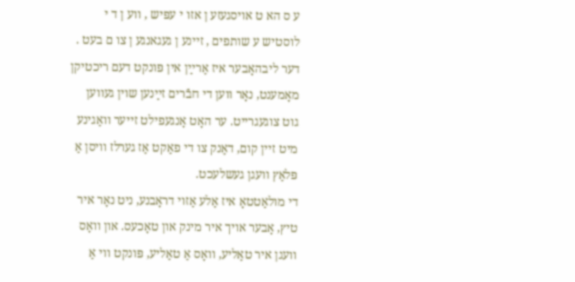ע ס הא ט אויסגעזע ן אזו י עפּיש , װע ן ד י לוסטיש ע שותפים , זײנע ן געגאנגע ן צו ם בעט . דער ליבהאָבער איז אַרײַן אין פּונקט דעם ריכטיקן מאָמענט, נאָר ווען די חבֿרים זײַנען שוין געווען גוט צוגעגרייט. ער האָט אָנגעפילט זייער וואַגינע מיט זיין קום, דאַנק צו די פאַקט אַז גערלז וויסן אַ פּלאַץ וועגן געשלעכט.
די מולאַטטאָ איז אַלע אַזוי דראָבנע, ניט נאָר איר טיץ, אָבער אויך איר מינק און טאָכעס. און וואָס וועגן איר טאַליע, וואָס אַ טאַליע, פּונקט ווי אַ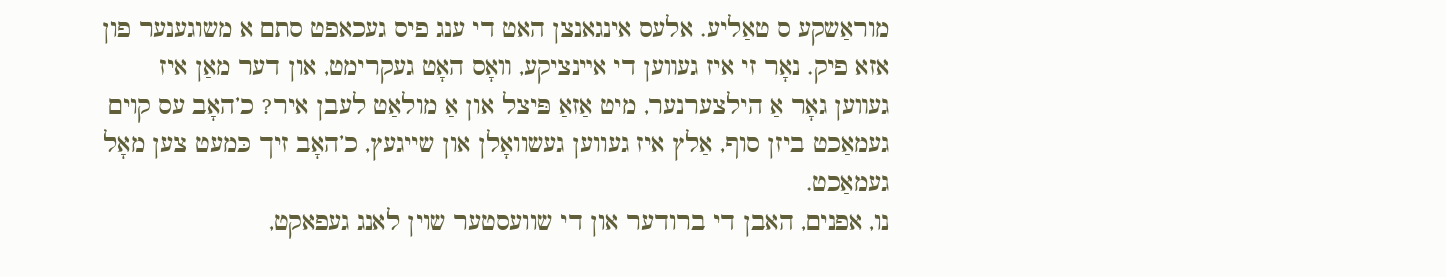מוראַשקע ס טאַליע. אלעס אינגאנצן האט די ענג פיס געכאפט סתם א משוגענער פון אזא פיק. נאָר זי איז געװען די אײנציקע, װאָס האָט געקרימט, און דער מאַן איז געװען גאָר אַ הילצערנער, מיט אַזאַ פּיצל און אַ מולאַט לעבן איר? כ’האָב עס קוים געמאַכט ביזן סוף, אַלץ איז געווען געשוואָלן און שייגעץ, כ’האָב זיך כּמעט צען מאָל געמאַכט.
נו, אפנים, האבן די ברודער און די שוועסטער שוין לאנג געפאקט,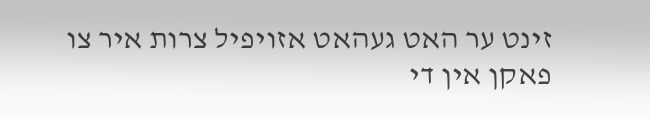זינט ער האט געהאט אזויפיל צרות איר צו פאקן אין די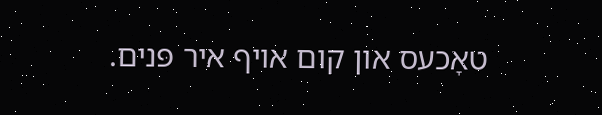טאָכעס און קום אויף איר פּנים.